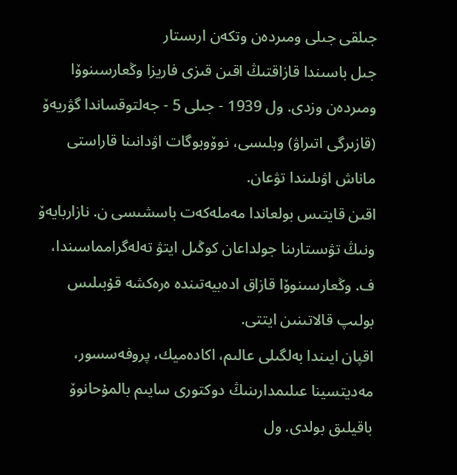جىلقى جىلى ومىردەن وتكەن ارىستار
جىل باسىندا قازاقتىڭ اقىن قىزى فاريزا وڭعارسىنوۆا ومىردەن وزدى. ول 1939 - جىلى 5 - جەلتوقساندا گۋريەۆ (قازىرگى اتىراۋ) وبلىسى، نوۆوبوگات اۋدانىنا قاراستى ماناش اۋىلىندا تۋعان.
اقىن قايتىس بولعاندا مەملەكەت باسشىسى ن. نازاربايەۆ ونىڭ تۋىستارىنا جولداعان كوڭىل ايتۋ تەلەگرامماسىندا، ف. وڭعارسىنوۆا قازاق ادەبيەتىندە ەرەكشە قۇبىلىس بولىپ قالاتىنىن ايتتى.
اقپان ايىندا بەلگىلى عالىم، اكادەميك، پروفەسسور، مەديتسينا عىلىمدارىنىڭ دوكتورى سايىم بالمۇحانوۆ باقيلىق بولدى. ول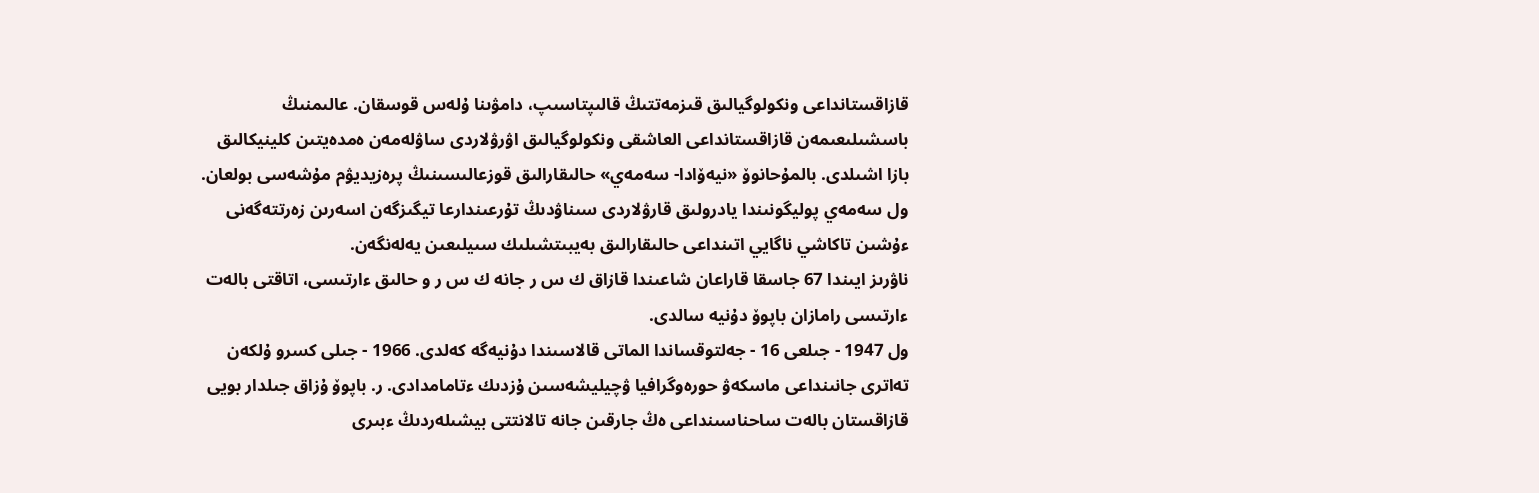قازاقستانداعى ونكولوگيالىق قىزمەتتىڭ قالىپتاسىپ، دامۋىنا ۇلەس قوسقان. عالىمنىڭ باسشىلىعىمەن قازاقستانداعى العاشقى ونكولوگيالىق اۋرۋلاردى ساۋلەمەن ەمدەيتىن كلينيكالىق بازا اشىلدى. بالمۇحانوۆ «نيەۆادا- سەمەي» حالىقارالىق قوزعالىسىنىڭ پرەزيديۋم مۇشەسى بولعان. ول سەمەي پوليگونىندا يادرولىق قارۋلاردى سىناۋدىڭ تۇرعىندارعا تيگىزگەن اسەرىن زەرتتەگەنى ءۇشىن تاكاشي ناگايي اتىنداعى حالىقارالىق بەيبىتشىلىك سىيلىعىن يەلەنگەن.
ناۋرىز ايىندا 67 جاسقا قاراعان شاعىندا قازاق ك س ر جانە ك س ر و حالىق ءارتىسى، اتاقتى بالەت ءارتىسى رامازان باپوۆ دۇنيە سالدى.
ول 1947 - جىلعى 16 - جەلتوقساندا الماتى قالاسىندا دۇنيەگە كەلدى. 1966 - جىلى كسرو ۇلكەن تەاترى جانىنداعى ماسكەۋ حورەوگرافيا ۋچيليشەسىن ۇزدىك ءتامامدادى. ر. باپوۆ ۇزاق جىلدار بويى قازاقستان بالەت ساحناسىنداعى ەڭ جارقىن جانە تالانتتى بيشىلەردىڭ ءبىرى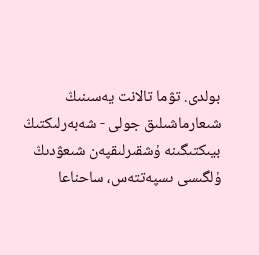بولدى. تۋما تالانت يەسىنىڭ شىعارماشىلىق جولى - شەبەرلىكتىڭ بيىكتىگىنە ۇشقىرلىقپەن شىعۋدىڭ ۇلگىسى ىسپەتتەس، ساحناعا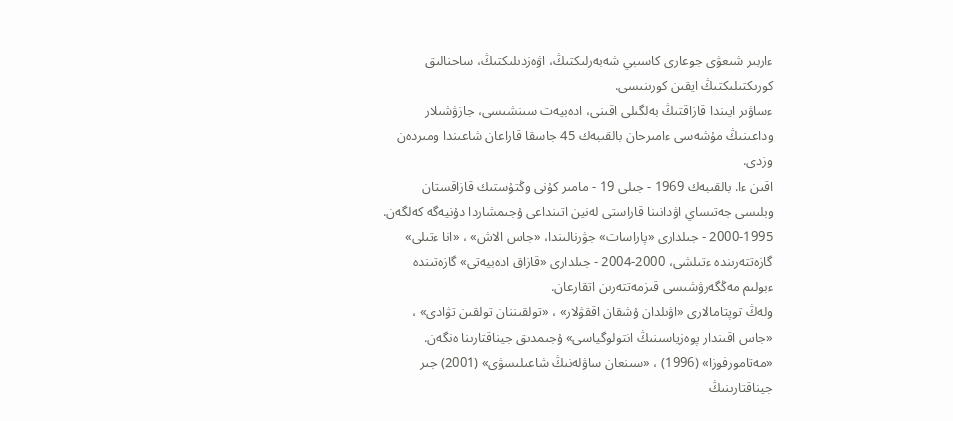ءاربىر شىعۋى جوعارى كاسىبي شەبەرلىكتىڭ، اۋەزدىلىكتىڭ، ساحنالىق كورىكتىلىكتىڭ ايقىن كورىنىسى.
ءساۋىر ايىندا قازاقتىڭ بەلگىلى اقىنى، ادەبيەت سىنشىسى، جازۋشىلار وداعىنىڭ مۇشەسى ءامىرحان بالقىبەك 45 جاسقا قاراعان شاعىندا ومىردەن وزدى.
اقىن ءا. بالقىبەك 1969 - جىلى 19 - مامىر كۇنى وڭتۇستىك قازاقستان وبلىسى جەتىساي اۋدانىنا قاراستى لەنين اتىنداعى ۇجىمشاردا دۇنيەگە كەلگەن. 1995-2000 - جىلدارى «پاراسات» جۋرنالىندا، «جاس الاش» ، «انا ءتىلى» گازەتتەرىندە ءتىلشى، 2000-2004 - جىلدارى «قازاق ادەبيەتى» گازەتىندە ءبولىم مەڭگەرۋشىسى قىزمەتتەرىن اتقارعان.
ولەڭ توپتامالارى «اۋىلدان ۇشقان اققۋلار» ، «تولقىننان تولقىن تۋادى» ، «جاس اقىندار پوەزياسىنىڭ انتولوگياسى» ۇجىمدىق جيناقتارىنا ەنگەن. «مەتامورفوزا» (1996) ، «سىنعان ساۋلەنىڭ شاعىلىسۋى» (2001) جىر جيناقتارىنىڭ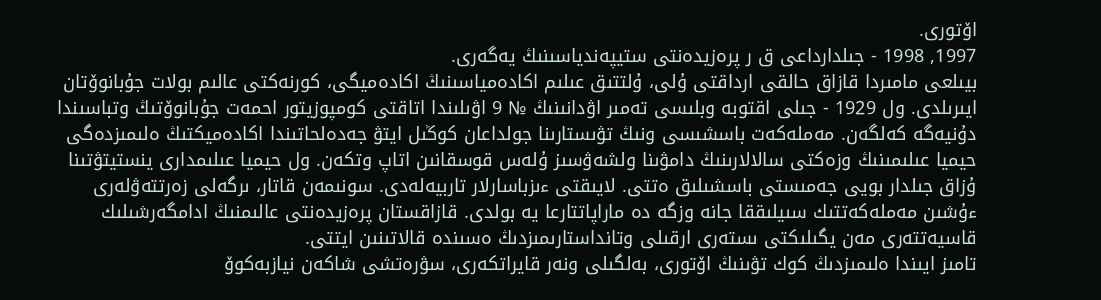اۆتورى.
1997, 1998 - جىلدارداعى ق ر پرەزيدەنتى ستيپەندياسىنىڭ يەگەرى.
بيىلعى مامىردا قازاق حالقى ارداقتى ۇلى، ۇلتتىق عىلىم اكادەمياسىنىڭ اكادەميگى، كورنەكتى عالىم بولات جۇبانوۆتان ايىرىلدى. ول 1929 - جىلى اقتوبە وبلىسى تەمىر اۋدانىنىڭ № 9 اۋىلىندا اتاقتى كومپوزيتور احمەت جۇبانوۆتىڭ وتباسىندا دۇنيەگە كەلگەن. مەملەكەت باسشىسى ونىڭ تۋىستارىنا جولداعان كوڭىل ايتۋ جەدەلحاتىندا اكادەميكتىڭ ەلىمىزدەگى حيميا عىلىمىنىڭ وزەكتى سالالارىنىڭ دامۋىنا ولشەۋسىز ۇلەس قوسقانىن اتاپ وتكەن. ول حيميا عىلىمدارى ينستيتۋتىنا ۇزاق جىلدار بويى جەمىستى باسشىلىق ەتتى. لايىقتى ءىزباسارلار تاربيەلەدى. سونىمەن قاتار، ىرگەلى زەرتتەۋلەرى ءۇشىن مەملەكەتتىك سىيلىققا جانە وزگە دە ماراپاتتارعا يە بولدى. قازاقستان پرەزيدەنتى عالىمنىڭ ادامگەرشىلىك قاسيەتتەرى مەن يگىلىكتى ىستەرى ارقىلى وتانداستارىمىزدىڭ ەسىندە قالاتىنىن ايتتى.
تامىز ايىندا ەلىمىزدىڭ كوك تۋىنىڭ اۆتورى، بەلگىلى ونەر قايراتكەرى، سۋرەتشى شاكەن نيازبەكوۆ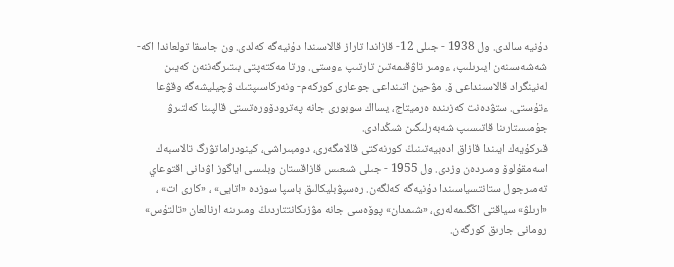دۇنيە سالدى. ول 1938 - جىلى 12- قازاندا تاراز قالاسىندا دۇنيەگە كەلدى. ون جاسقا تولعاندا اكە- شەشەسىنەن ايىرىلىپ، ءومىر تاۋقىمەتىن تارتىپ ءوستى. ورتا مەكتەپتى بىتىرگەننەن كەيىن لەنينگراد قالاسىنداعى ۆ. مۋحين اتىنداعى جوعارى كوركەم- ونەركاسىپتىك ۋچيليشەگە وقۋعا ءتۇستى. ستۋدەنت كەزىندە ەرميتاج، يسااك سوبورى جانە پەترودۆورەتستى قالپىنا كەلتىرۋ جۇمىستارىنا قاتىسىپ شەبەرلىگىن شىڭدادى.
قىركۇيەك ايىندا قازاق ادەبيەتىنىڭ كورنەكتى قالامگەرى، دومبىراشى، كينودراماتۋرگ تالاسبەك اسەمقۇلوۆ ومىردەن وزدى. ول 1955 - جىلى شىعىس قازاقستان وبلىسى اياگوز اۋدانى اقتوعاي تەمىرجول ستانتسياسىندا دۇنيەگە كەلگەن. رەسپۋبليكالىق باسپا سوزدە «اتايى» ، «كارى ات» ، «ارىلۋ» سياقتى اڭگىمەلەرى، «شىمدان» پوۆەسى جانە مۋزىكانتتاردىڭ ومىرىنە ارنالعان «تالتۇس» رومانى جارىق كورگەن.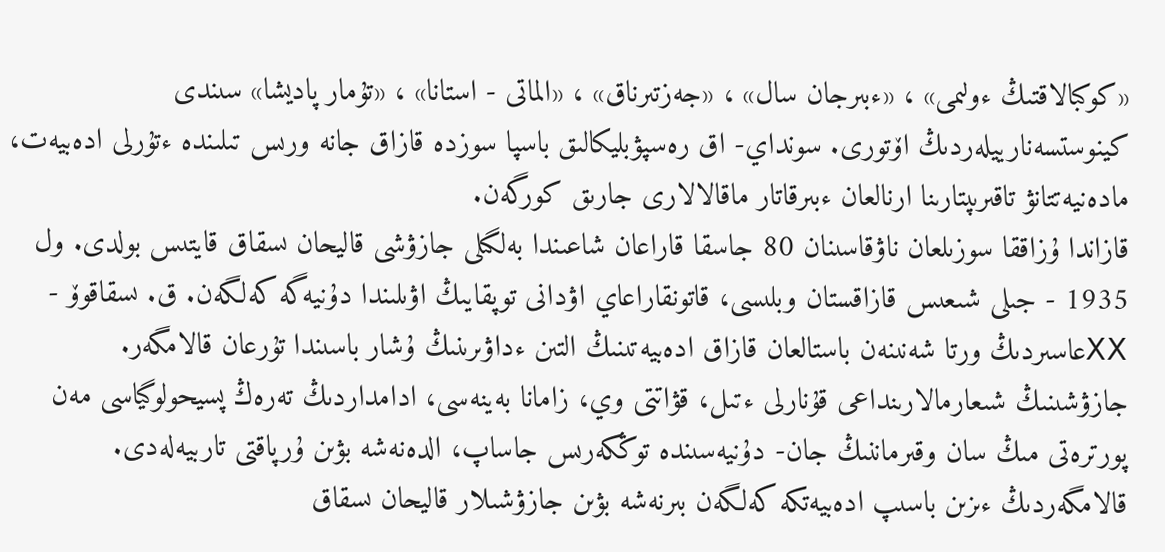«كوكبالاقتىڭ ءولىمى» ، «ءبىرجان سال» ، «جەزتىرناق» ، «الماتى - استانا» ، «تۇمار پاديشا» سىندى كينوستسەنارييلەردىڭ اۆتورى. سونداي- اق رەسپۋبليكالىق باسپا سوزدە قازاق جانە ورىس تىلىندە ءتۇرلى ادەبيەت، مادەنيەتتانۋ تاقىرىپتارىنا ارنالعان ءبىرقاتار ماقالالارى جارىق كورگەن.
قازاندا ۇزاققا سوزىلعان ناۋقاسىنان 80 جاسقا قاراعان شاعىندا بەلگىلى جازۋشى قاليحان ىسقاق قايتىس بولدى. ول 1935 - جىلى شىعىس قازاقستان وبلىسى، قاتونقاراعاي اۋدانى توپقايىڭ اۋىلىندا دۇنيەگە كەلگەن. ق. ىسقاقوۆ - ⅩⅩعاسىردىڭ ورتا شەنىنەن باستالعان قازاق ادەبيەتىنىڭ التىن ءداۋىرىنىڭ ۇشار باسىندا تۇرعان قالامگەر. جازۋشىنىڭ شىعارمالارىنداعى قۇنارلى ءتىل، قۋاتتى وي، زامانا بەينەسى، ادامداردىڭ تەرەڭ پسيحولوگياسى مەن پورترەتى مىڭ سان وقىرماننىڭ جان- دۇنيەسىندە توڭكەرىس جاساپ، الدەنەشە بۋىن ۇرپاقتى تاربيەلەدى. قالامگەردىڭ ءىزىن باسىپ ادەبيەتكە كەلگەن بىرنەشە بۋىن جازۋشىلار قاليحان ىسقاق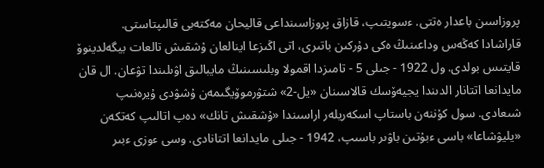پروزاسىن باعدار ەتتى. ءسويتىپ، قازاق پروزاسىنداعى قاليحان مەكتەبى قالىپتاستى.
قاراشادا كەڭەس وداعىنىڭ ەكى دۇركىن باتىرى، اتى اڭىزعا اينالعان ۇشقىش تالعات بيگەلدينوۆ قايتىس بولدى. ول 1922 - جىلى 5 - تامىزدا اقمولا وبلىسىنىڭ مايبالىق اۋىلىندا تۋعان. ال قان مايدانعا اتتانار الدىندا يجيەۆسك قالاسىنان «يل-2» شتۋرموۆيگىمەن ۇشۋدى ۇيرەنىپ شىعادى. سول كۇننەن باستاپ اسكەريلەر اراسىندا «ۇشقىش تانك» دەپ اتالىپ كەتكەن «يليۋشاعا» باسى ءبۇتىن باۋىر باسىپ، 1942 - جىلى مايدانعا اتتانادى. وسى ءوزى ءبىر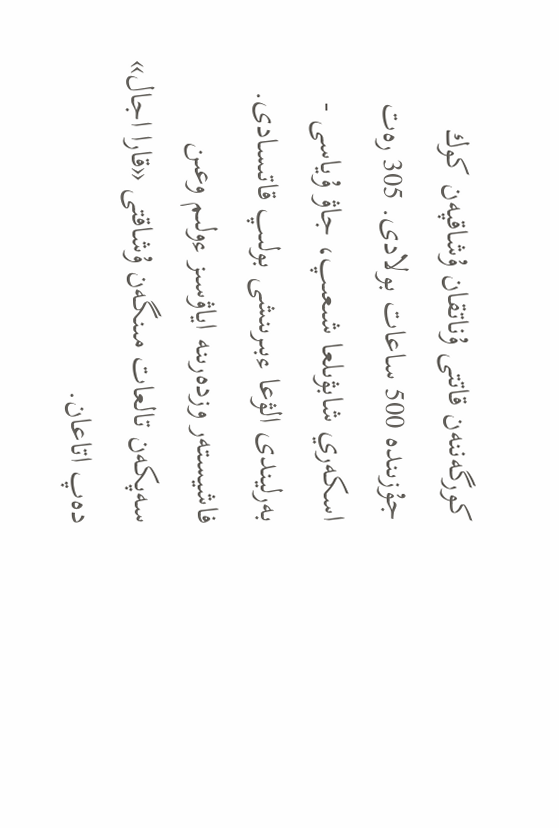كورگەننەن قاتتى ۇناتقان ۇشاقپەن كوك جۇزىندە 500 ساعات بولادى. 305 رەت اسكەري شابۋىلعا شىعىپ، جاۋ ۇياسى - بەرليندى الۋعا ءبىرىنشى بولىپ قاتىسادى. فاشيستەر وزدەرىنە اياۋسىز ءولىم وعىن سەپكەن تالعات مىنگەن ۇشاقتى «قارا اجال» دەپ اتاعان.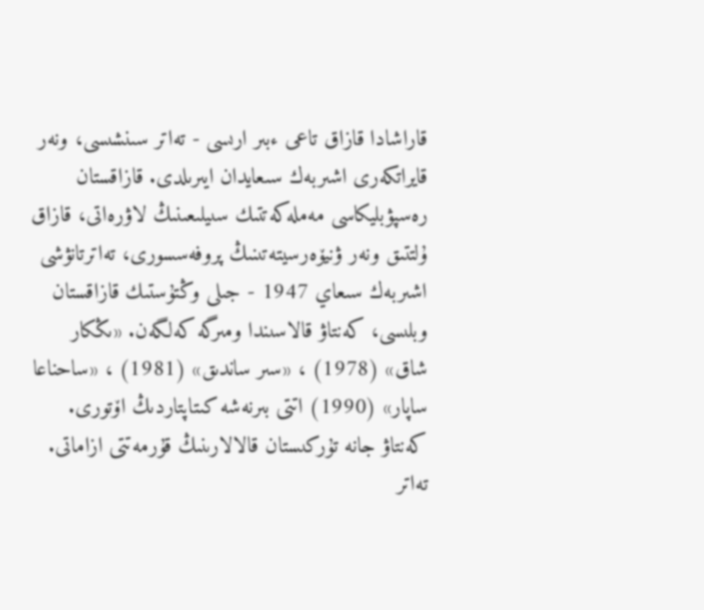قاراشادا قازاق تاعى ءبىر ارىسى - تەاتر سىنشىسى، ونەر قايراتكەرى اشىربەك سىعايدان ايىرىلدى. قازاقستان رەسپۋبليكاسى مەملەكەتتىك سىيلىعىنىڭ لاۋرەاتى، قازاق ۇلتتىق ونەر ۋنيۆەرسيتەتىنىڭ پروفەسسورى، تەاترتانۋشى اشىربەك سىعاي 1947 - جىلى وڭتۇستىك قازاقستان وبلىسى، كەنتاۋ قالاسىندا ومىرگە كەلگەن. «ىڭكار شاق» (1978) ، «سىر ساندىق» (1981) ، «ساحناعا ساپار» (1990) اتتى بىرنەشە كىتاپتاردىڭ اۆتورى. كەنتاۋ جانە تۇركىستان قالالارىنىڭ قۇرمەتتى ازاماتى. تەاتر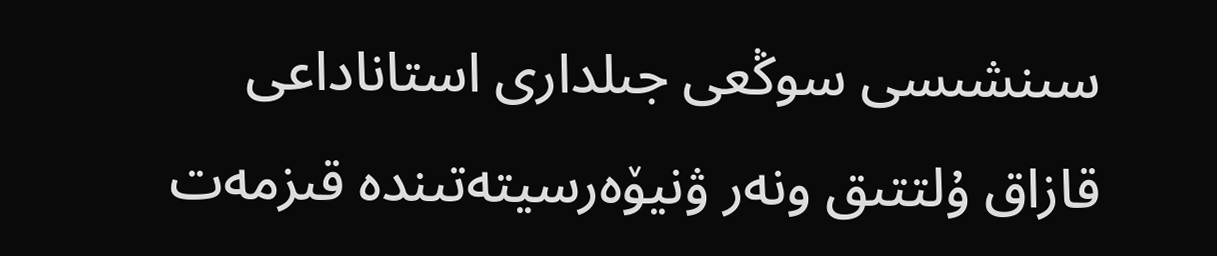سىنشىسى سوڭعى جىلدارى استاناداعى قازاق ۇلتتىق ونەر ۋنيۆەرسيتەتىندە قىزمەت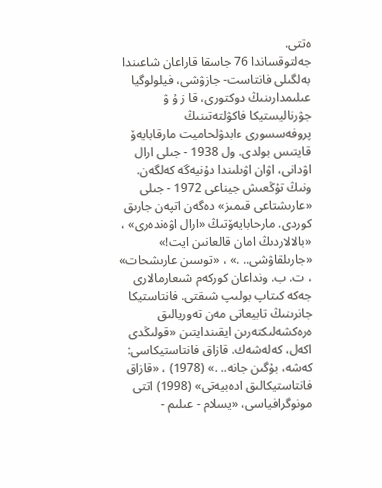ەتتى.
جەلتوقساندا 76 جاسقا قاراعان شاعىندا بەلگىلى فانتاست- جازۋشى، فيلولوگيا عىلىمدارىنىڭ دوكتورى، قا ز ۇ ۋ جۋرناليستيكا فاكۋلتەتىنىڭ پروفەسسورى ءابدۋلحاميت مارقابايەۆ قايتىس بولدى. ول 1938 - جىلى ارال اۋدانى، اۋان اۋىلىندا دۇنيەگە كەلگەن. ونىڭ تۇڭعىش جيناعى 1972 - جىلى «عارىشتاعى قىمىز» دەگەن اتپەن جارىق كوردى. مارحابايەۆتىڭ «ارال اۋەندەرى» ، «بالالاردىڭ امان قالعانىن ايت!» «جارىلقاۋشى.. .» ، «توسىن عارىشحات» ، ت. ب. ونداعان كوركەم شىعارمالارى جەكە كىتاپ بولىپ شىقتى. فانتاستيكا جانرىنىڭ تابيعاتى مەن تەوريالىق ەرەكشەلىكتەرىن ايقىندايتىن «قولىڭدى اكەل، كەلەشەك. قازاق فانتاستيكاسى: كەشە، بۇگىن جانە.. .» (1978) ، «قازاق فانتاستيكالىق ادەبيەتى» (1998) اتتى مونوگرافياسى، «يسلام - عىلىم -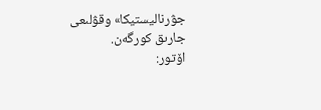جۋرناليستيكا» وقۋلىعى جارىق كورگەن.
اۆتور: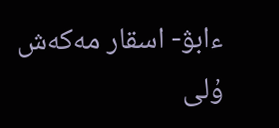ءابۋ- اسقار مەكەش ۇلى